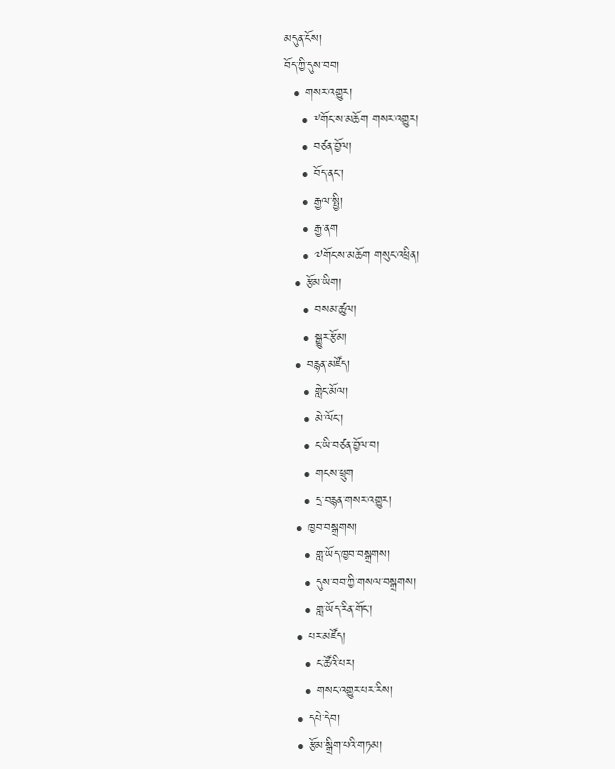མདུན་ངོས།
བོད་ཀྱི་དུས་བབ།
  • གསར་འགྱུར།
    • ༸གོང་ས་མཆོག གསར་འགྱུར།
    • བཙན་བྱོལ།
    • བོད་ནང་།
    • རྒྱལ་སྤྱི།
    • རྒྱ་ནག
    • ༧གོང་ས་མཆོག གསུང་འཕྲིན།
  • རྩོམ་ཡིག།
    • བསམ་ཚུལ།
    • སྒྱུར་རྩོམ།
  • བརྙན་མཛོད།
    • གླེང་མོལ།
    • མེ་ལོང་།
    • ང་ཡི་བཙན་བྱོལ་བ།
    • གངས་ཕྲུག
    • དྲ་བརྙན་གསར་འགྱུར།
  • ཁྱབ་བསྒྲགས།
    • གླ་ཡོད་ཁྱབ་བསྒྲགས།
    • དུས་བབ་ཀྱི་གསལ་བསྒྲགས།
    • གླ་ཡོད་རིན་གོང་།
  • པར་མཛོད།
    • ང་ཚོའི་པར།
    • གསང་འགྱུར་པར་རིས།
  • དཔེ་དེབ།
  • རྩོམ་སྒྲིག་པའི་གཏམ།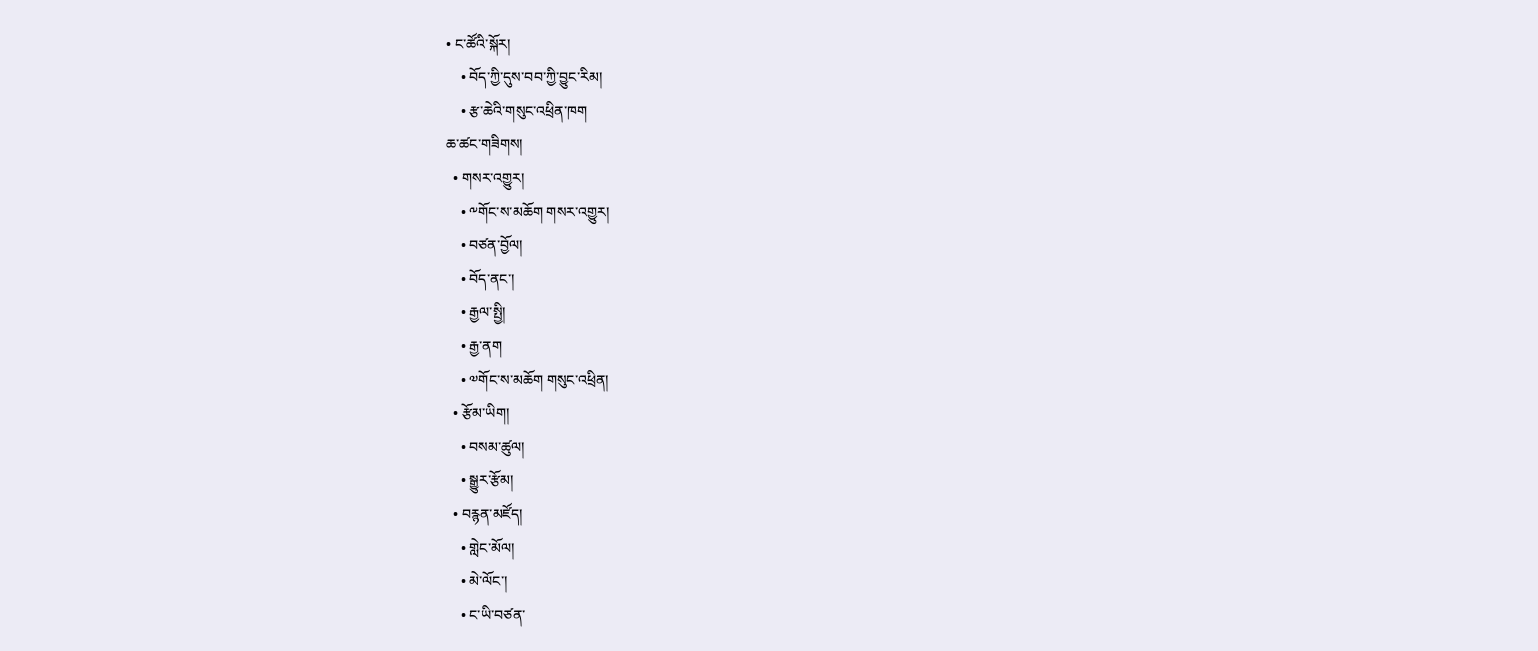• ང་ཚོའི་སྐོར།
    • བོད་ཀྱི་དུས་བབ་ཀྱི་བྱུང་རིམ།
    • རྩ་ཆེའི་གསུང་འཕྲིན་ཁག
ཆ་ཚང་གཟིགས།
  • གསར་འགྱུར།
    • ༸གོང་ས་མཆོག གསར་འགྱུར།
    • བཙན་བྱོལ།
    • བོད་ནང་།
    • རྒྱལ་སྤྱི།
    • རྒྱ་ནག
    • ༧གོང་ས་མཆོག གསུང་འཕྲིན།
  • རྩོམ་ཡིག།
    • བསམ་ཚུལ།
    • སྒྱུར་རྩོམ།
  • བརྙན་མཛོད།
    • གླེང་མོལ།
    • མེ་ལོང་།
    • ང་ཡི་བཙན་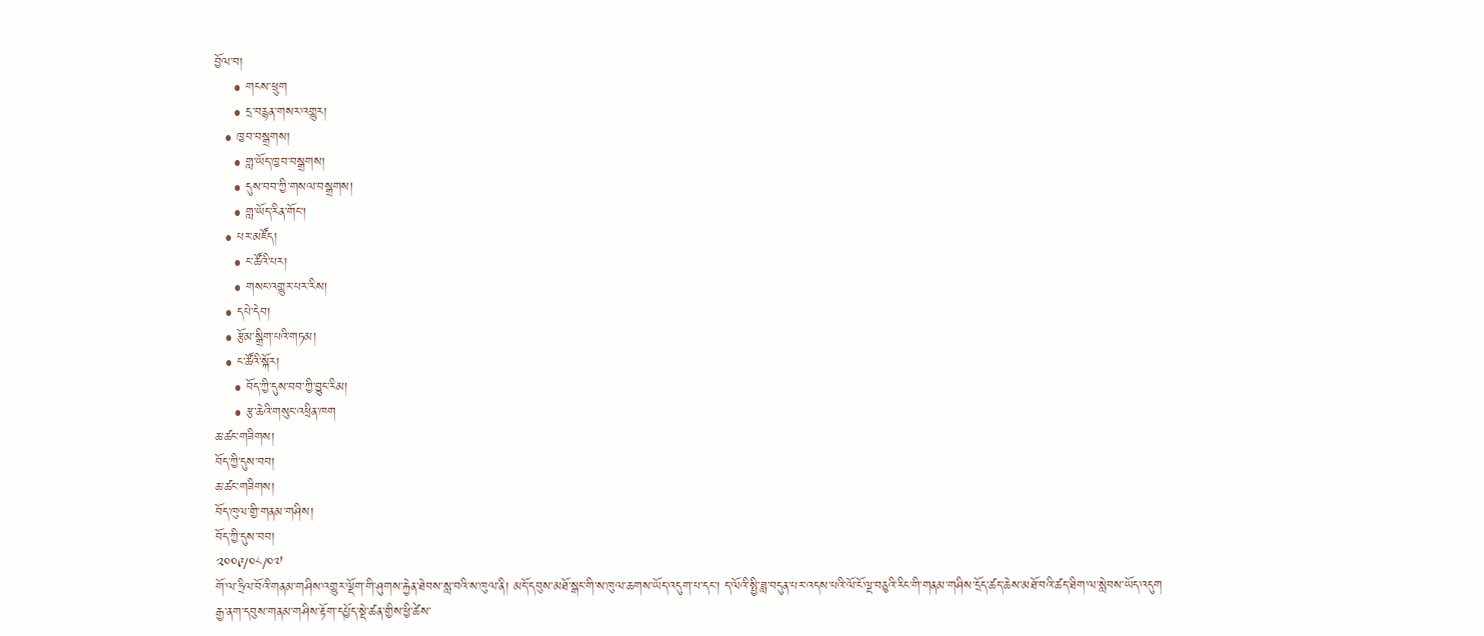བྱོལ་བ།
    • གངས་ཕྲུག
    • དྲ་བརྙན་གསར་འགྱུར།
  • ཁྱབ་བསྒྲགས།
    • གླ་ཡོད་ཁྱབ་བསྒྲགས།
    • དུས་བབ་ཀྱི་གསལ་བསྒྲགས།
    • གླ་ཡོད་རིན་གོང་།
  • པར་མཛོད།
    • ང་ཚོའི་པར།
    • གསང་འགྱུར་པར་རིས།
  • དཔེ་དེབ།
  • རྩོམ་སྒྲིག་པའི་གཏམ།
  • ང་ཚོའི་སྐོར།
    • བོད་ཀྱི་དུས་བབ་ཀྱི་བྱུང་རིམ།
    • རྩ་ཆེའི་གསུང་འཕྲིན་ཁག
ཆ་ཚང་གཟིགས།
བོད་ཀྱི་དུས་བབ།
ཆ་ཚང་གཟིགས།
བོད་ཁུལ་གྱི་གནམ་གཤིས།
བོད་ཀྱི་དུས་བབ།
༢༠༠༩/༠༨/༠༧
གོ་ལ་ཧྲིལ་བོའི་གནམ་གཤིས་འགྱུར་ལྡོག་གི་ཤུགས་རྐྱེན་ཐེབས་སླ་བའི་ས་ཁུལ་ནི། མདོ་དབུས་མཐོ་སྒང་གི་ས་ཁུལ་ཆགས་ཡོད་འདུག་པ་དང་། ད་ལོའི་སྤྱི་ཟླ་བདུན་པར་འདས་པའི་ལོ་ངོ་ལྔ་བཅུའི་རིང་གི་གནམ་གཤིས་དྲོད་ཚད་ཆེས་མཐོ་བའི་ཚད་ཐིག་ལ་སླེབས་ཡོད་འདུག
རྒྱ་ནག་དབུས་གནམ་གཤིས་རྟོག་དཔྱོད་སྡེ་ཚན་གྱིས་ཕྱི་ཚེས་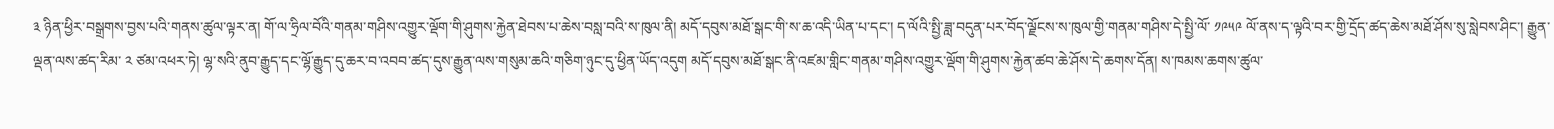༣ ཉིན་ཕྱིར་བསྒྲགས་བྱས་པའི་གནས་ཚུལ་ལྟར་ན། གོ་ལ་ཧྲིལ་བོའི་གནམ་གཤིས་འགྱུར་ལྡོག་གི་ཤུགས་རྐྱེན་ཐེབས་པ་ཆེས་བསླ་བའི་ས་ཁུལ་ནི། མདོ་དབུས་མཐོ་སྒང་གི་ས་ཆ་འདི་ཡིན་པ་དང་། ད་ལོའི་སྤྱི་ཟླ་བདུན་པར་བོད་ལྗོངས་ས་ཁུལ་གྱི་གནམ་གཤིས་དེ་སྤྱི་ལོ་ ༡༩༥༩ ལོ་ནས་ད་ལྟའི་བར་གྱི་དྲོད་ཚད་ཆེས་མཐོ་ཤོས་སུ་སླེབས་ཤིང་། རྒྱུན་ལྡན་ལས་ཚད་རིམ་ ༢ ཙམ་འཕར་ཏེ། ལྷ་སའི་ནུབ་རྒྱུད་དང་ལྷོ་རྒྱུད་དུ་ཆར་བ་འབབ་ཚད་དུས་རྒྱུན་ལས་གསུམ་ཆའི་གཅིག་ཉུང་དུ་ཕྱིན་ཡོད་འདུག མདོ་དབུས་མཐོ་སྒང་ནི་འཛམ་གླིང་གནམ་གཤིས་འགྱུར་ལྡོག་གི་ཤུགས་རྐྱེན་ཚབ་ཆེ་ཤོས་དེ་ཆགས་དོན། ས་ཁམས་ཆགས་ཚུལ་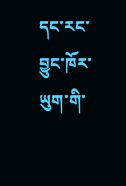དང་རང་བྱུང་ཁོར་ཡུག་གི་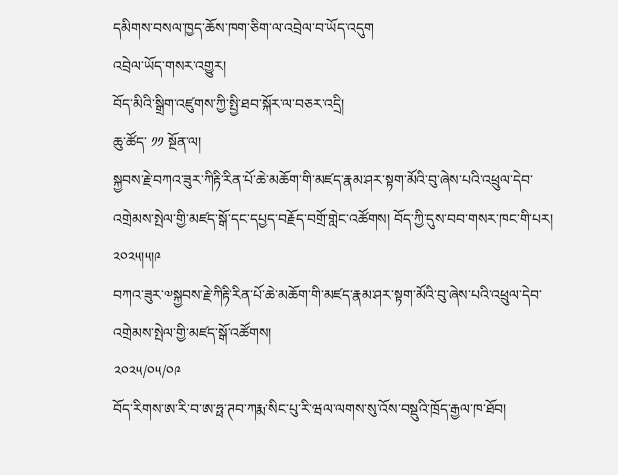དམིགས་བསལ་ཁྱད་ཆོས་ཁག་ཅིག་ལ་འབྲེལ་བ་ཡོད་འདུག
འབྲེལ་ཡོད་གསར་འགྱུར།
བོད་མིའི་སྒྲིག་འཛུགས་ཀྱི་སྤྱི་ཐབ་སྐོར་ལ་བཅར་འདྲི།
ཆུ་ཚོད་ ༡༡ སྔོན་ལ།
སྐྱབས་རྗེ་བཀའ་ཟུར་ཀིརྟི་རིན་པོ་ཆེ་མཆོག་གི་མཛད་རྣམ་ཤར་སྟག་མོའི་བུ་ཞེས་པའི་འཕྲུལ་དེབ་འགྲེམས་སྤེལ་གྱི་མཛད་སྒོ་དང་དཔྱད་བརྗོད་བགྲོ་གླེང་འཚོགས། བོད་ཀྱི་དུས་བབ་གསར་ཁང་གི་པར། ༢༠༢༥།༥།༩
བཀའ་ཟུར་༧སྐྱབས་རྗེ་ཀིརྟི་རིན་པོ་ཆེ་མཆོག་གི་མཛད་རྣམ་ཤར་སྟག་མོའི་བུ་ཞེས་པའི་འཕྲུལ་དེབ་འགྲེམས་སྤེལ་གྱི་མཛད་སྒོ་འཚོགས།
༢༠༢༥/༠༥/༠༩
བོད་རིགས་ཨ་རི་བ་ཨ་ཧྥ་ཊབ་ཀརྨ་སིང་པུ་རི་ཝལ་ལགས་སུ་འོས་བསྡུའི་ཁྲོད་རྒྱལ་ཁ་ཐོབ།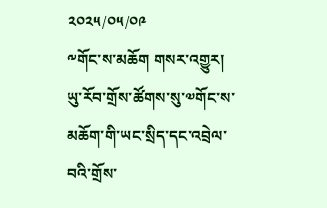༢༠༢༥/༠༥/༠༩
༸གོང་ས་མཆོག གསར་འགྱུར།
ཡུ་རོབ་གྲོས་ཚོགས་སུ་༧གོང་ས་མཆོག་གི་ཡང་སྲིད་དང་འབྲེལ་བའི་གྲོས་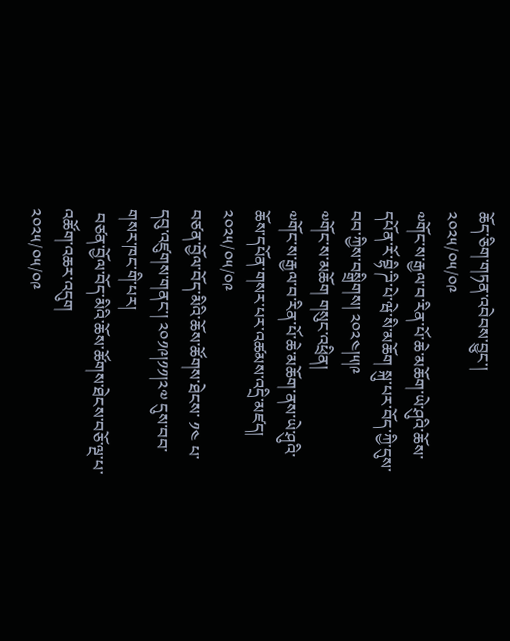ཆོད་ཅིག་གཏན་འབེབས་བྱུང་།
༢༠༢༥/༠༥/༠༩
༧གོང་ས་རྒྱལ་བ་རིན་པོ་ཆེ་མཆོག་ཡེ་ཤུའི་ཆོས་དཔོན་རོ་བྷི་ཌི་པེ་ཝེ་སི་མཆོག སྐུ་པར་བོད་ཀྱི་དུས་བབ་ཀྱིས་བསྒྲིགས། ༢༠༢༤།༥།༩
༧གོང་ས་མཆོག གསུང་འཕྲིན།
༧གོང་ས་རྒྱལ་བ་རིན་པོ་ཆེ་མཆོག་ནས་ཡེ་ཤུའི་ཆོས་དཔོན་གསར་པར་འཚམས་འདྲི་མཛད།
༢༠༢༥/༠༥/༠༩
བཙན་བྱོལ་བོད་མིའི་ཆོས་ཚོགས་ཐེངས་ ༡༤ པ་དབུ་འཛུགས་གནང་། ༢༠༡༩།༡༡།༢༧ དུས་བབ་གསར་ཁང་གི་པར།
 བཙན་བྱོལ་བོད་མིའི་ཆོས་ཚོགས་ཐེངས་བཅོ་ལྔ་པ་འཚོག་འཆར་འདུག
༢༠༢༥/༠༥/༠༩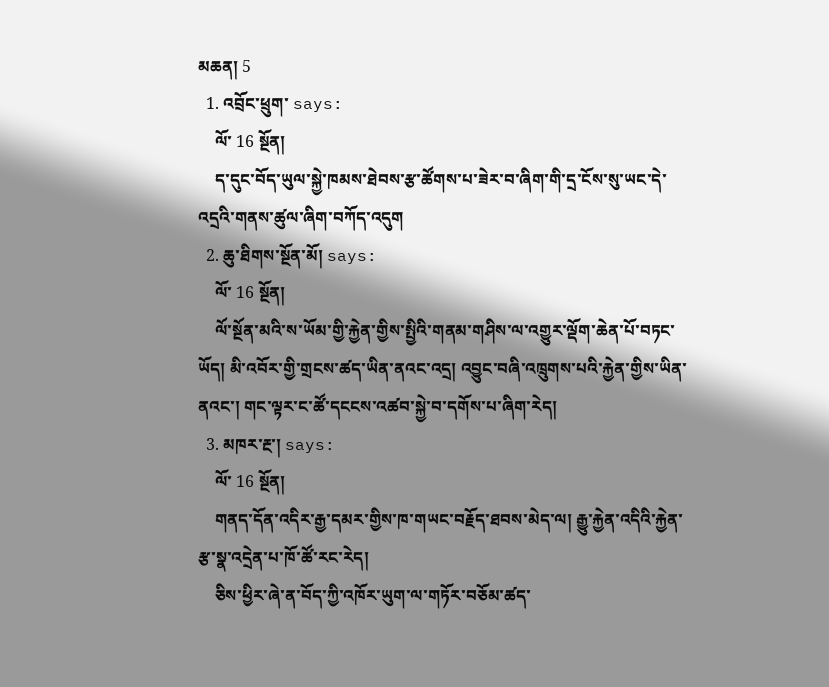མཆན། 5
  1. འབྲོང་ཕྲུག་ says:
    ལོ་ 16 སྔོན།
    ད་དུང་བོད་ཡུལ་སྐྱེ་ཁམས་ཐེབས་རྩ་ཚོགས་པ་ཟེར་བ་ཞིག་གི་དྲ་ངོས་སུ་ཡང་དེ་འདྲའི་གནས་ཚུལ་ཞིག་བཀོད་འདུག
  2. ཆུ་ཐིགས་སྔོན་མོ། says:
    ལོ་ 16 སྔོན།
    ལོ་སྔོན་མའི་ས་ཡོམ་གྱི་རྐྱེན་གྱིས་སྤྱིའི་གནམ་གཤིས་ལ་འགྱུར་ལྡོག་ཆེན་པོ་བཏང་ཡོད། མི་འབོར་གྱི་གྲངས་ཚད་ཡིན་ནའང་འདྲ། འབྱུང་བཞི་འཁྲུགས་པའི་རྐྱེན་གྱིས་ཡིན་ནའང་། གང་ལྟར་ང་ཚོ་དངངས་འཚབ་སྐྱེ་བ་དགོས་པ་ཞིག་རེད།
  3. མཁར་རྔ་། says:
    ལོ་ 16 སྔོན།
    གནད་དོན་འདིར་རྒྱ་དམར་གྱིས་ཁ་གཡང་བརྗོད་ཐབས་མེད་ལ། རྒྱུ་རྐྱེན་འདིའི་རྐྱེན་རྩ་སྣ་འདྲེན་པ་ཁོ་ཚོ་རང་རེད།
    ཅིས་ཕྱིར་ཞེ་ན་བོད་ཀྱི་འཁོར་ཡུག་ལ་གཏོར་བཅོམ་ཚད་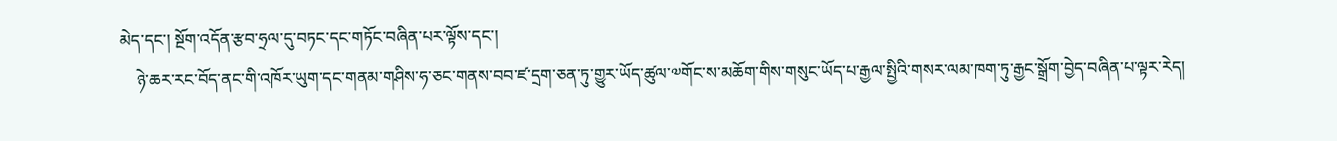མེད་དང་། སྔོག་འདོན་རྩབ་ཧྲལ་དུ་བཏང་དང་གཏོང་བཞིན་པར་ལྟོས་དང་།
    ཉེ་ཆར་རང་བོད་ནང་གི་འཁོར་ཡུག་དང་གནམ་གཤིས་ཧ་ཅང་གནས་བབ་ཛ་དྲག་ཅན་ཏུ་གྱུར་ཡོད་ཚུལ་༧གོང་ས་མཆོག་གིས་གསུང་ཡོད་པ་རྒྱལ་སྤྱིའི་གསར་ལམ་ཁག་ཏུ་རྒྱང་སྒྲོག་བྱེད་བཞིན་པ་ལྟར་རེད།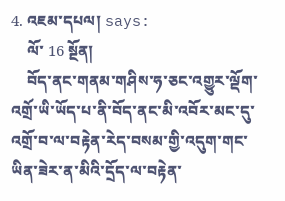4. འཇམ་དཔལ། says:
    ལོ་ 16 སྔོན།
    བོད་ནང་གནམ་གཤིས་ཧ་ཅང་འགྱུར་ལྡོག་འགྲོ་ཡི་ཡོད་པ་ནི་བོད་ནང་མི་འབོར་མང་དུ་འགྲོ་བ་ལ་བརྟེན་རེད་བསམ་གྱི་འདུག་གང་ཡིན་ཟེར་ན་མིའི་དྲོད་ལ་བརྟེན་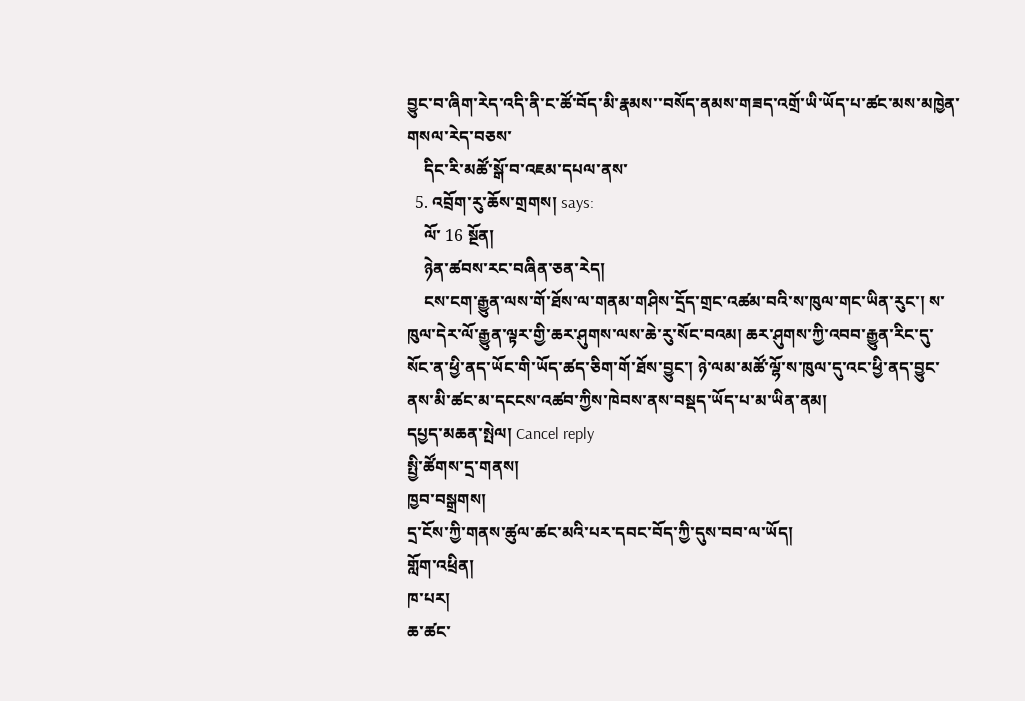བྱུང་བ་ཞིག་རེད་འདི་ནི་ང་ཚོ་བོད་མི་རྣམས་་བསོད་ནམས་གཟད་འགྲོ་ཡི་ཡོད་པ་ཚང་མས་མཁྱེན་གསལ་རེད་བཅས་
    དིང་རི་མཚོ་སྒོ་བ་འཇམ་དཔལ་ནས་
  5. འབྲོག་རུ་ཆོས་གྲགས། says:
    ལོ་ 16 སྔོན།
    ཉེན་ཚབས་རང་བཞིན་ཅན་རེད།
    ངས་ངག་རྒྱུན་ལས་གོ་ཐོས་ལ་གནམ་གཤིས་དྲོད་གྲང་འཚམ་བའི་ས་ཁུལ་གང་ཡིན་རུང་། ས་ཁུལ་དེར་ལོ་རྒྱུན་ལྟར་གྱི་ཆར་ཤུགས་ལས་ཆེ་རུ་སོང་བའམ། ཆར་ཤུགས་ཀྱི་འབབ་རྒྱུན་རིང་དུ་སོང་ན་ཕྱི་ནད་ཡོང་གི་ཡོད་ཚད་ཅིག་གོ་ཐོས་བྱུང་། ཉེ་ལམ་མཚོ་ལྷོ་ས་ཁུལ་དུ་འང་ཕྱི་ནད་བྱུང་ནས་མི་ཚང་མ་དངངས་འཚབ་ཀྱིས་ཁེབས་ནས་བསྡད་ཡོད་པ་མ་ཡིན་ནམ།
དཔྱད་མཆན་སྤེལ། Cancel reply
སྤྱི་ཚོགས་དྲ་གནས།
ཁྱབ་བསྒྲགས།
དྲ་ངོས་ཀྱི་གནས་ཚུལ་ཚང་མའི་པར་དབང་བོད་ཀྱི་དུས་བབ་ལ་ཡོད།
གློག་འཕྲིན།
ཁ་པར།
ཆ་ཚང་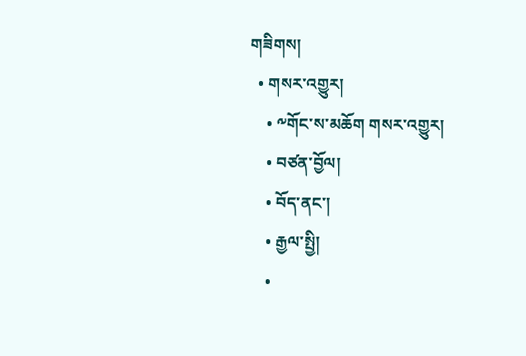གཟིགས།
  • གསར་འགྱུར།
    • ༸གོང་ས་མཆོག གསར་འགྱུར།
    • བཙན་བྱོལ།
    • བོད་ནང་།
    • རྒྱལ་སྤྱི།
    •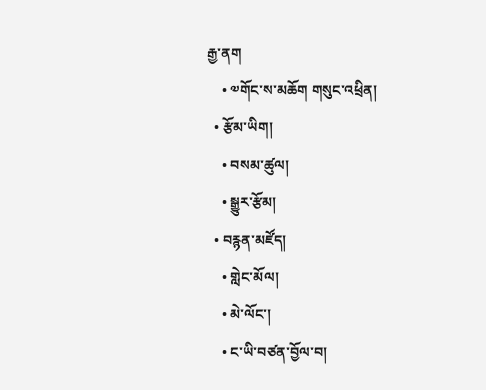རྒྱ་ནག
    • ༧གོང་ས་མཆོག གསུང་འཕྲིན།
  • རྩོམ་ཡིག།
    • བསམ་ཚུལ།
    • སྒྱུར་རྩོམ།
  • བརྙན་མཛོད།
    • གླེང་མོལ།
    • མེ་ལོང་།
    • ང་ཡི་བཙན་བྱོལ་བ།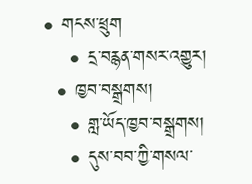• གངས་ཕྲུག
    • དྲ་བརྙན་གསར་འགྱུར།
  • ཁྱབ་བསྒྲགས།
    • གླ་ཡོད་ཁྱབ་བསྒྲགས།
    • དུས་བབ་ཀྱི་གསལ་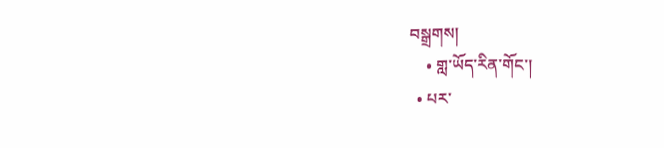བསྒྲགས།
    • གླ་ཡོད་རིན་གོང་།
  • པར་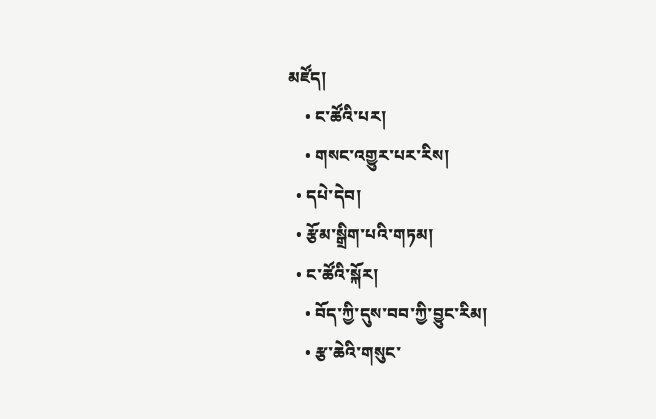མཛོད།
    • ང་ཚོའི་པར།
    • གསང་འགྱུར་པར་རིས།
  • དཔེ་དེབ།
  • རྩོམ་སྒྲིག་པའི་གཏམ།
  • ང་ཚོའི་སྐོར།
    • བོད་ཀྱི་དུས་བབ་ཀྱི་བྱུང་རིམ།
    • རྩ་ཆེའི་གསུང་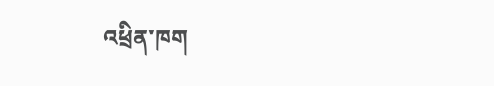འཕྲིན་ཁག